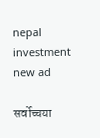nepal investment new ad

सर्वोच्चया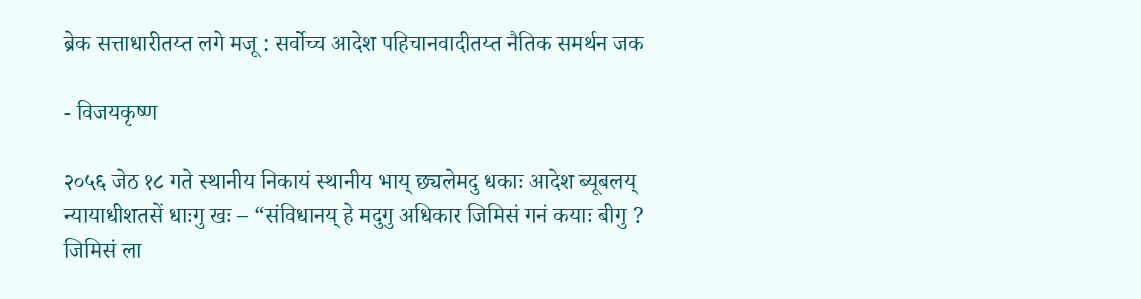ब्रेक सत्ताधारीतय्त लगे मजू : सर्वोच्च आदेश पहिचानवादीतय्त नैतिक समर्थन जक

- विजयकृष्ण

२०५६ जेठ १८ गते स्थानीय निकायं स्थानीय भाय् छ्यलेमदु धकाः आदेश ब्यूबलय् न्यायाधीशतसें धाःगु खः – “संविधानय् हे मदुगु अधिकार जिमिसं गनं कयाः बीगु ? जिमिसं ला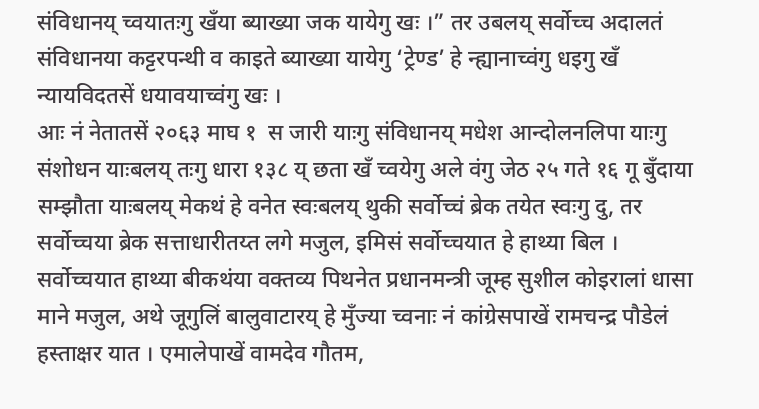संविधानय् च्वयातःगु खँया ब्याख्या जक यायेगु खः ।” तर उबलय् सर्वोच्च अदालतं संविधानया कट्टरपन्थी व काइते ब्याख्या यायेगु ‘ट्रेण्ड’ हे न्ह्यानाच्वंगु धइगु खँ न्यायविदतसें धयावयाच्वंगु खः ।
आः नं नेतातसें २०६३ माघ १  स जारी याःगु संविधानय् मधेश आन्दोलनलिपा याःगु संशोधन याःबलय् तःगु धारा १३८ य् छता खँ च्वयेगु अले वंगु जेठ २५ गते १६ गू बुँदाया सम्झौता याःबलय् मेकथं हे वनेत स्वःबलय् थुकी सर्वोच्चं ब्रेक तयेत स्वःगु दु, तर सर्वोच्चया ब्रेक सत्ताधारीतय्त लगे मजुल, इमिसं सर्वोच्चयात हे हाथ्या बिल ।
सर्वोच्चयात हाथ्या बीकथंया वक्तव्य पिथनेत प्रधानमन्त्री जूम्ह सुशील कोइरालां धासा माने मजुल, अथे जूगुलिं बालुवाटारय् हे मुँज्या च्वनाः नं कांग्रेसपाखें रामचन्द्र पौडेलं  हस्ताक्षर यात । एमालेपाखें वामदेव गौतम,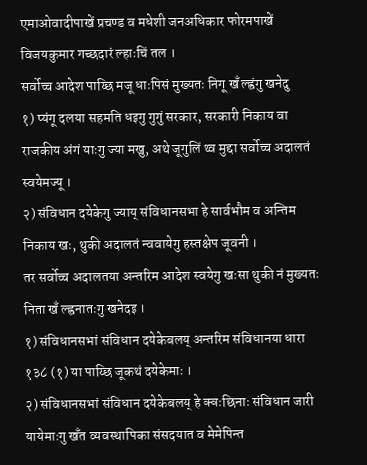एमाओवादीपाखें प्रचण्ड व मधेशी जनअधिकार फोरमपाखें विजयकुमार गच्छदारं ल्हाःचिं तल ।
सर्वोच्च आदेश पाय्छि मजू धाःपिसं मुख्यतः निगू खँ ल्ह्वंगु खनेदु
१) प्यंगू दलया सहमति धइगु गुगुं सरकार, सरकारी निकाय वा राजकीय अंगं याःगु ज्या मखु, अथे जूगुलिं थ्व मुद्दा सर्वोच्च अदालतं स्वयेमज्यू ।
२) संविधान दयेकेगु ज्याय् संविधानसभा हे सार्वभौम व अन्तिम निकाय खः, थुकी अदालतं न्ववायेगु हस्तक्षेप जूवनी ।
तर सर्वोच्च अदालतया अन्तरिम आदेश स्वयेगु खःसा थुकी नं मुख्यतः निता खँ ल्ह्वनातःगु खनेदइ ।
१) संविधानसभां संविधान दयेकेबलय् अन्तरिम संविधानया धारा १३८ (१) या पाय्छि जूकथं दयेकेमाः ।
२) संविधानसभां संविधान दयेकेबलय् हे क्वःछिनाः संविधान जारी यायेमाःगु खँत व्यवस्थापिका संसदयात व मेमेपिन्त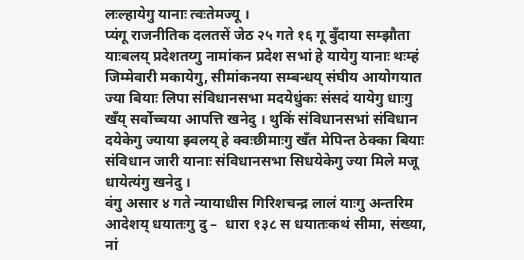लःल्हायेगु यानाः त्वःतेमज्यू ।
प्यंगू राजनीतिक दलतसें जेठ २५ गते १६ गू बुँदाया सम्झौता याःबलय् प्रदेशतय्गु नामांकन प्रदेश सभां हे यायेगु यानाः थःम्हं जिम्मेवारी मकायेगु, सीमांकनया सम्बन्धय् संघीय आयोगयात ज्या बियाः लिपा संविधानसभा मदयेधुंकः संसदं यायेगु धाःगु खँय् सर्वोच्चया आपत्ति खनेदु । थुकिं संविधानसभां संविधान दयेकेगु ज्याया झ्वलय् हे क्वःछीमाःगु खँत मेपिन्त ठेक्का बियाः संविधान जारी यानाः संविधानसभा सिधयेकेगु ज्या मिले मजू धायेत्यंगु खनेदु ।
वंगु असार ४ गते न्यायाधीस गिरिशचन्द्र लालं याःगु अन्तरिम आदेशय् धयातःगु दु –  धारा १३८ स धयातःकथं सीमा, संख्या, नां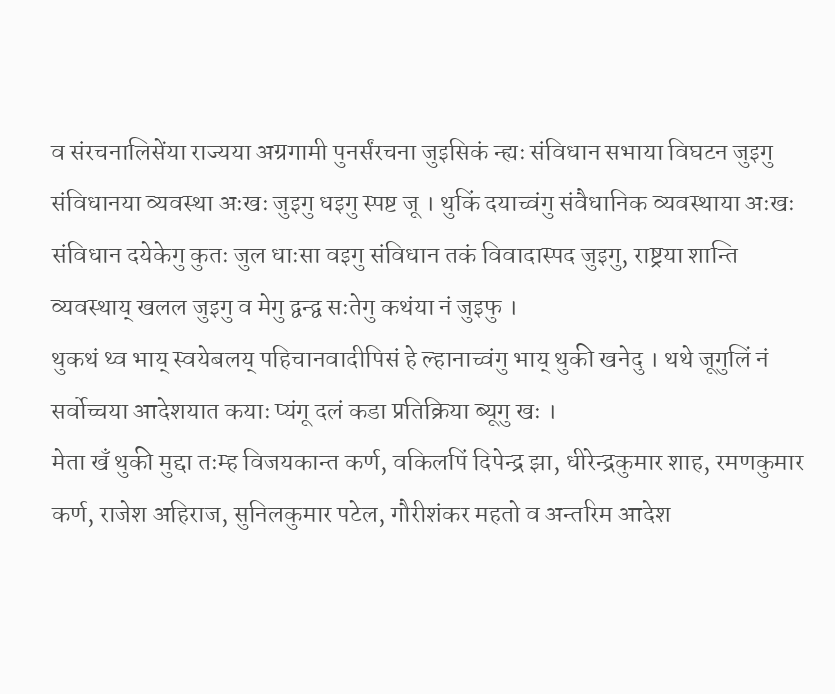व संरचनालिसेंया राज्यया अग्रगामी पुनर्संरचना जुइसिकं न्ह्यः संविधान सभाया विघटन जुइगु संविधानया व्यवस्था अःखः जुइगु धइगु स्पष्ट जू । थुकिं दयाच्वंगु संवैधानिक व्यवस्थाया अःखः संविधान दयेकेगु कुतः जुल धाःसा वइगु संविधान तकं विवादास्पद जुइगु, राष्ट्रया शान्ति व्यवस्थाय् खलल जुइगु व मेगु द्वन्द्व सःतेगु कथंया नं जुइफु ।
थुकथं थ्व भाय् स्वयेबलय् पहिचानवादीपिसं हे ल्हानाच्वंगु भाय् थुकी खनेदु । थथे जूगुलिं नं सर्वोच्चया आदेशयात कयाः प्यंगू दलं कडा प्रतिक्रिया ब्यूगु खः ।
मेता खँ थुकी मुद्दा तःम्ह विजयकान्त कर्ण, वकिलपिं दिपेन्द्र झा, धीरेन्द्रकुमार शाह, रमणकुमार कर्ण, राजेश अहिराज, सुनिलकुमार पटेल, गौरीशंकर महतो व अन्तरिम आदेश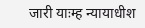जारी याःम्ह न्यायाधीश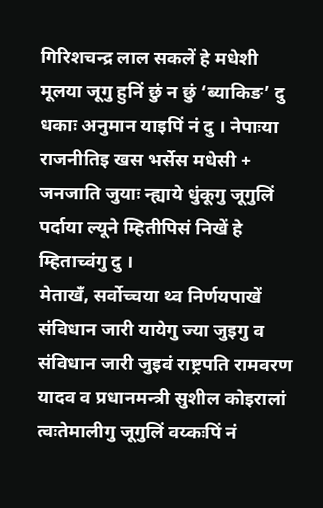गिरिशचन्द्र लाल सकलें हे मधेशी मूलया जूगु हुनिं छुं न छुं ‘ब्याकिङ’ दु धकाः अनुमान याइपिं नं दु । नेपाःया राजनीतिइ खस भर्सेस मधेसी + जनजाति जुयाः न्ह्याये धुंकूगु जूगुलिं पर्दाया ल्यूने म्हितीपिसं निखें हे म्हिताच्वंगु दु ।
मेताखँ, सर्वोच्चया थ्व निर्णयपाखें संविधान जारी यायेगु ज्या जुइगु व संविधान जारी जुइवं राष्ट्रपति रामवरण यादव व प्रधानमन्त्री सुशील कोइरालां त्वःतेमालीगु जूगुलिं वय्कःपिं नं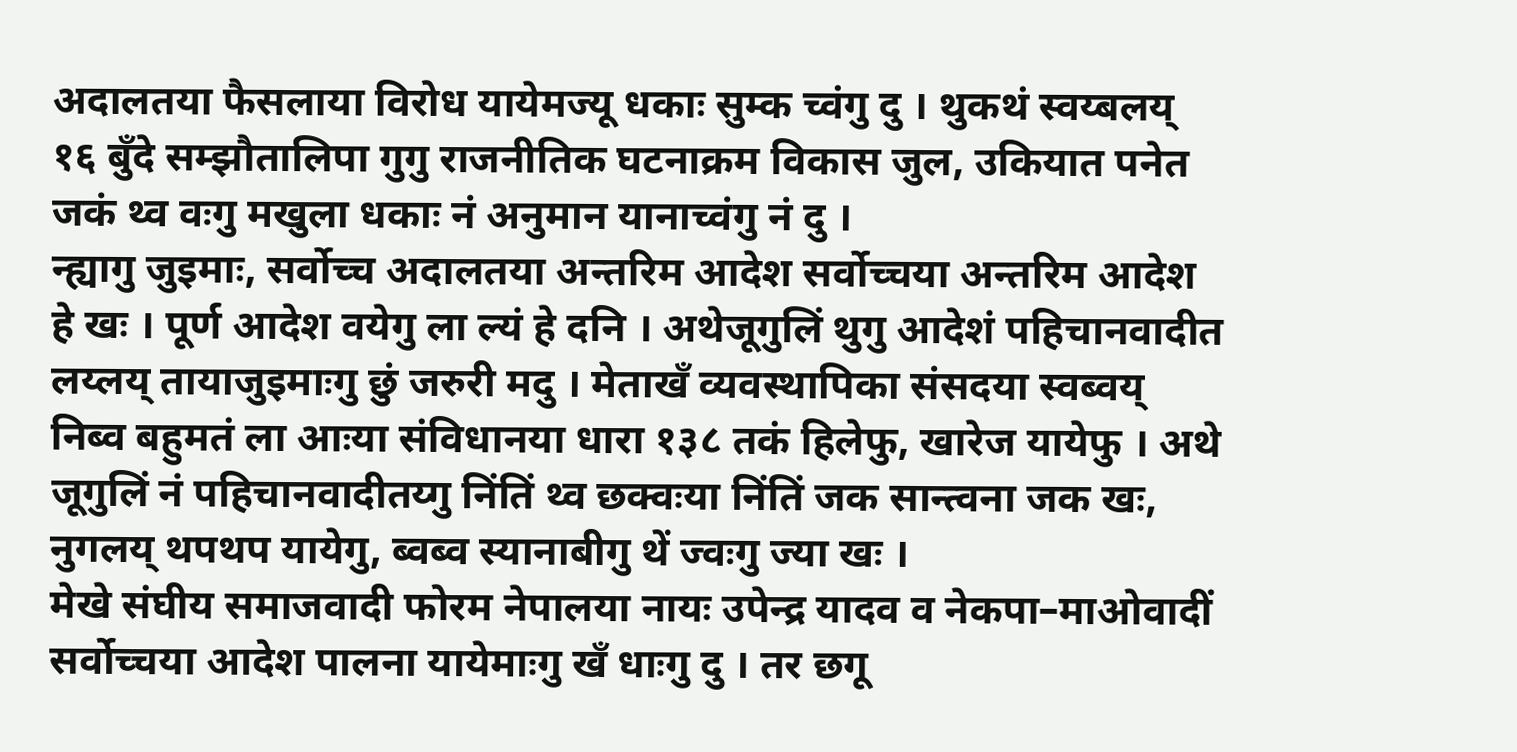अदालतया फैसलाया विरोध यायेमज्यू धकाः सुम्क च्वंगु दु । थुकथं स्वय्बलय् १६ बुँदे सम्झौतालिपा गुगु राजनीतिक घटनाक्रम विकास जुल, उकियात पनेत जकं थ्व वःगु मखुला धकाः नं अनुमान यानाच्वंगु नं दु ।
न्ह्यागु जुइमाः, सर्वोच्च अदालतया अन्तरिम आदेश सर्वोच्चया अन्तरिम आदेश हे खः । पूर्ण आदेश वयेगु ला ल्यं हे दनि । अथेजूगुलिं थुगु आदेशं पहिचानवादीत लय्लय् तायाजुइमाःगु छुं जरुरी मदु । मेताखँ व्यवस्थापिका संसदया स्वब्वय् निब्व बहुमतं ला आःया संविधानया धारा १३८ तकं हिलेफु, खारेज यायेफु । अथे जूगुलिं नं पहिचानवादीतय्गु निंतिं थ्व छक्वःया निंतिं जक सान्त्वना जक खः, नुगलय् थपथप यायेगु, ब्वब्व स्यानाबीगु थें ज्वःगु ज्या खः ।
मेखे संघीय समाजवादी फोरम नेपालया नायः उपेन्द्र यादव व नेकपा–माओवादीं सर्वोच्चया आदेश पालना यायेमाःगु खँ धाःगु दु । तर छगू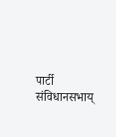पार्टी संविधानसभाय्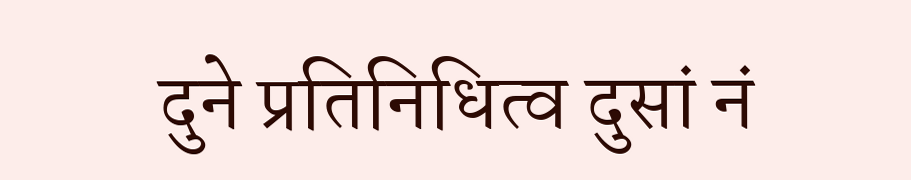दुने प्रतिनिधित्व दुसां नं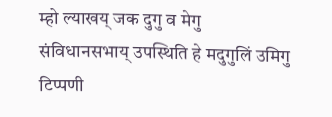म्हो ल्याखय् जक दुगु व मेगु संविधानसभाय् उपस्थिति हे मदुगुलिं उमिगु टिप्पणी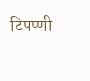टिपप्णी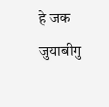हे जक जुयाबीगु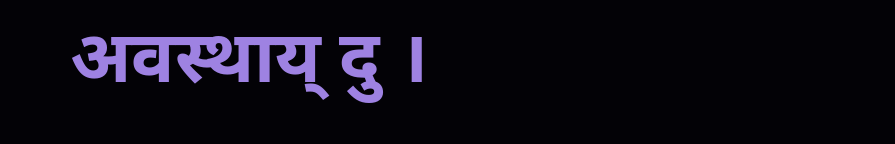अवस्थाय् दु ।